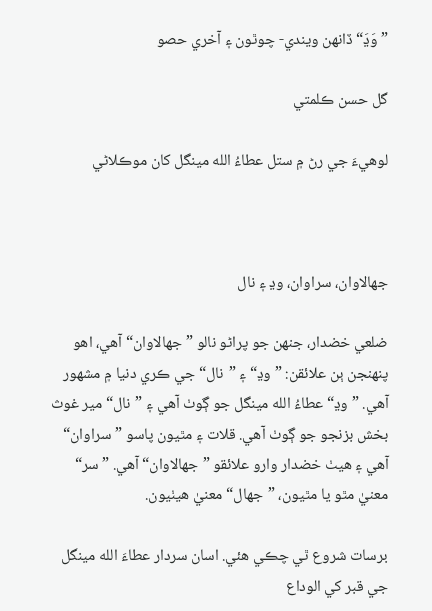”وَڍَ“ ڏانهن ويندي- چوٿون ۽ آخري حصو

گل حسن ڪلمتي

لوهيءَ جي رڻ ۾ ستل عطاءُ الله مينگل کان موڪلاڻي



جهالاوان، سراوان، وڍ ۽ نال

ضلعي خضدار، جنهن جو پراڻو نالو ”جهالاوان“ آهي، اهو پنهنجن ٻن علائقن: ”وڍ“ ۽ ”نال“ جي ڪري دنيا ۾ مشهور آهي. ”وڍ“ عطاءُ الله مينگل جو ڳوٺ آهي ۽ ”نال“ مير غوث بخش بزنجو جو ڳوٺ آهي. قلات ۽ مٿيون پاسو ”سراوان“ آهي ۽ هيٺ خضدار وارو علائقو ”جهالاوان“ آهي. ”سر“ معنيٰ مٿو يا مٿيون، ”جهال“ معنيٰ هيٺيون.

برسات شروع ٿي چڪي هئي. اسان سردار عطاءَ الله مينگل جي قبر کي الوداع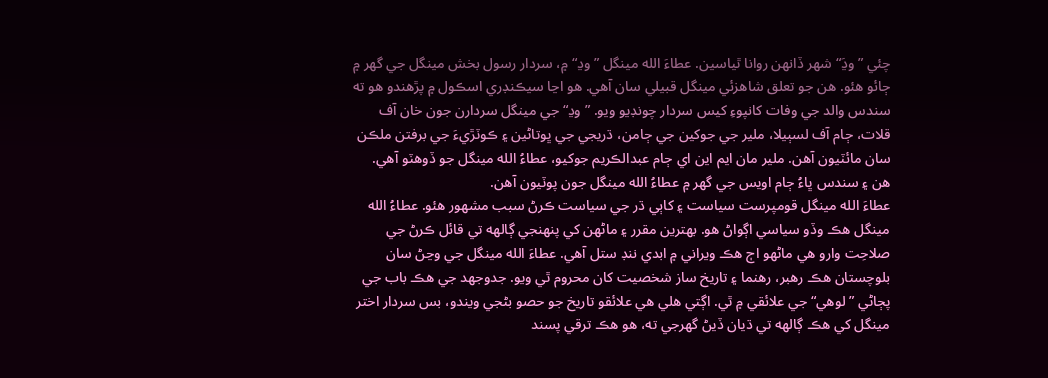چئي ”وڍَ“ شهر ڏانهن روانا ٿياسين. عطاءَ الله مينگل ”وڍ“ ۾، سردار رسول بخش مينگل جي گهر ۾ ڄائو هئو. هن جو تعلق شاهزئي مينگل قبيلي سان آهي. هو اڃا سيڪنڊري اسڪول ۾ پڙهندو هو ته سندس والد جي وفات کانپوءِ کيس سردار چونڊيو ويو. ”وڍ“ جي مينگل سردارن جون خان آف قلات، ڄام آف لسٻيلا، ملير جي جوکين جي ڄامن، ڌريجي جي ڀوتاڻين ۽ ڪوٽڙيءَ جي برفتن ملڪن سان مائٽيون آهن. ملير مان ايم اين اي ڄام عبدالڪريم جوکيو، عطاءُ الله مينگل جو ڏوهٽو آهي. هن ۽ سندس ڀاءُ ڄام اويس جي گهر ۾ عطاءُ الله مينگل جون پوٽيون آهن.
عطاءَ الله مينگل قومپرست سياست ۽ کاٻي ڌر جي سياست ڪرڻ سبب مشهور هئو. عطاءُ الله مينگل هڪ وڏو سياسي اڳواڻ هو. بهترين مقرر ۽ ماڻهن کي پنهنجي ڳالهه تي قائل ڪرڻ جي صلاحِت وارو هي ماڻهو اڄ هڪ ويراني ۾ ابدي ننڊ ستل آهي. عطاءَ الله مينگل جي وڃڻ سان بلوچستان هڪ رهبر، رهنما ۽ تاريخ ساز شخصيت کان محروم ٿي ويو. جدوجهد جي هڪ باب جي پڄاڻي ”لوهي“ جي علائقي ۾ ٿي. اڳتي هلي هي علائقو تاريخ جو حصو بڻجي ويندو، بس سردار اختر مينگل کي هڪ ڳالهه تي ڌيان ڏيڻ گهرجي ته، هو هڪ ترقي پسند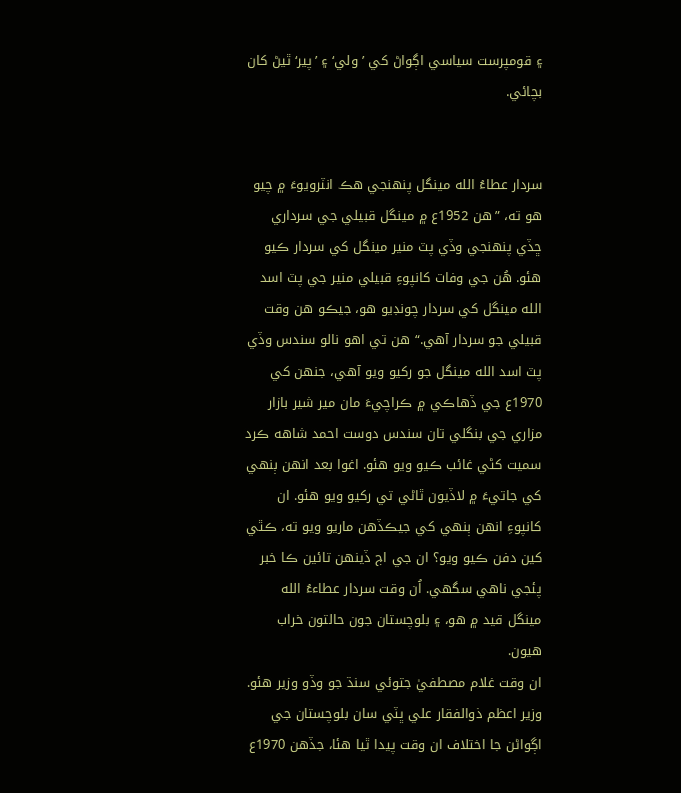۽ قومپرست سياسي اڳواڻ کي ’ولي‘ ۽ ’پير‘ ٿيڻ کان بچائي.


سردار عطاءُ الله مينگل پنهنجي هڪ انٽرويوءَ ۾ چيو هو ته، ”هن 1952ع ۾ مينگل قبيلي جي سرداري ڇڏي پنهنجي وڏي پٽ منير مينگل کي سردار ڪيو هئو. هُن جي وفات کانپوءِ قبيلي منير جي پٽ اسد الله مينگل کي سردار چونڊيو هو، جيڪو هن وقت قبيلي جو سردار آهي.“ هن تي اهو نالو سندس وڏي پٽ اسد الله مينگل جو رکيو ويو آهي، جنهن کي 1970ع جي ڏهاڪي ۾ ڪراچيءَ مان مير شير بازار مزاري جي بنگلي تان سندس دوست احمد شاهه ڪرد سميت کڻي غائب ڪيو ويو هئو. اغوا بعد انهن ٻنهي کي جاتيءَ ۾ لاڏيون ٿاڻي تي رکيو ويو هئو. ان کانپوءِ انهن ٻنهي کي جيڪڏهن ماريو ويو ته، ڪٿي کين دفن ڪيو ويو؟ ان جي اڄ ڏينهن تائين ڪا خبر پئجي ناهي سگهي. اُن وقت سردار عطاءءُ الله مينگل قيد ۾ هو، ۽ بلوچستان جون حالتون خراب هيون.
ان وقت غلام مصطفيٰ جتوئي سنڌ جو وڏو وزير هئو. وزير اعظم ذوالفقار علي ڀٽي سان بلوچستان جي اڳواڻن جا اختلاف ان وقت پيدا ٿيا هئا، جڏهن 1970ع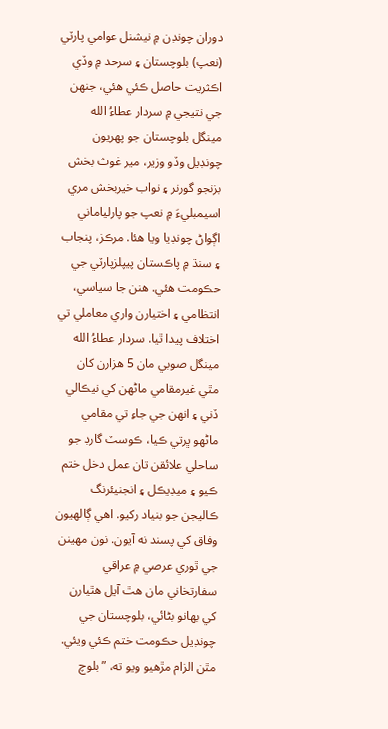دوران چونڊن ۾ نيشنل عوامي پارٽي (نعپ) بلوچستان ۽ سرحد ۾ وڏي اڪثريت حاصل ڪئي هئي، جنهن جي نتيجي ۾ سردار عطاءُ الله مينگل بلوچستان جو پهريون چونڊيل وڏو وزير، مير غوث بخش بزنجو گورنر ۽ نواب خيربخش مري اسيمبليءَ ۾ نعپ جو پارلياماني اڳواڻ چونڊيا ويا هئا. مرڪز، پنجاب ۽ سنڌ ۾ پاڪستان پيپلزپارٽي جي حڪومت هئي. هنن جا سياسي، انتظامي ۽ اختيارن واري معاملي تي اختلاف پيدا ٿيا. سردار عطاءُ الله مينگل صوبي مان 5 هزارن کان مٿي غيرمقامي ماڻهن کي نيڪالي ڏني ۽ انهن جي جاءِ تي مقامي ماڻهو ڀرتي ڪيا، ڪوسٽ گارڊ جو ساحلي علائقن تان عمل دخل ختم ڪيو ۽ ميڊيڪل ۽ انجنيئرنگ ڪاليجن جو بنياد رکيو. اهي ڳالهيون وفاق کي پسند نه آيون. نون مهينن جي ٿوري عرصي ۾ عراقي سفارتخاني مان هٿ آيل هٿيارن کي بهانو بڻائي، بلوچستان جي چونڊيل حڪومت ختم ڪئي ويئي. مٿن الزام مڙهيو ويو ته، ”بلوچ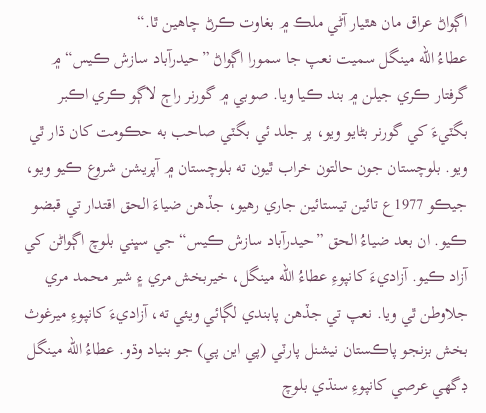اڳواڻ عراق مان هٿيار آڻي ملڪ ۾ بغاوت ڪرڻ چاهين ٿا.“
عطاءُ الله مينگل سميت نعپ جا سمورا اڳواڻ ”حيدرآباد سازش ڪيس“ ۾ گرفتار ڪري جيلن ۾ بند ڪيا ويا. صوبي ۾ گورنر راڄ لاڳو ڪري اڪبر بگٽيءَ کي گورنر بڻايو ويو، پر جلد ئي بگٽي صاحب به حڪومت کان ڌار ٿي ويو. بلوچستان جون حالتون خراب ٿيون ته بلوچستان ۾ آپريشن شروع ڪيو ويو، جيڪو 1977ع تائين تيستائين جاري رهيو، جڏهن ضياءَ الحق اقتدار تي قبضو ڪيو. ان بعد ضياءُ الحق ”حيدرآباد سازش ڪيس“ جي سڀني بلوچ اڳواڻن کي آزاد ڪيو. آزاديءَ کانپوءِ عطاءُ الله مينگل، خيربخش مري ۽ شير محمد مري جلاوطن ٿي ويا. نعپ تي جڏهن پابندي لڳائي ويئي ته، آزاديءَ کانپوءِ ميرغوث بخش بزنجو پاڪستان نيشنل پارٽي (پي اين پي) جو بنياد وڌو. عطاءُ الله مينگل ڊگهي عرصي کانپوءِ سنڌي بلوچ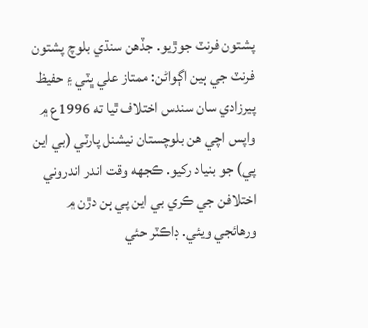پشتون فرنٽ جوڙيو. جڏهن سنڌي بلوچ پشتون فرنٽ جي ٻين اڳواڻن: ممتاز علي ڀٽي ۽ حفيظ پيرزادي سان سندس اختلاف ٿيا ته 1996ع ۾ واپس اچي هن بلوچستان نيشنل پارٽي (بي اين پي) جو بنياد رکيو. ڪجهه وقت اندر اندروني اختلافن جي ڪري بي اين پي ٻن دڙن ۾ ورهائجي ويئي. ڊاڪٽر حئي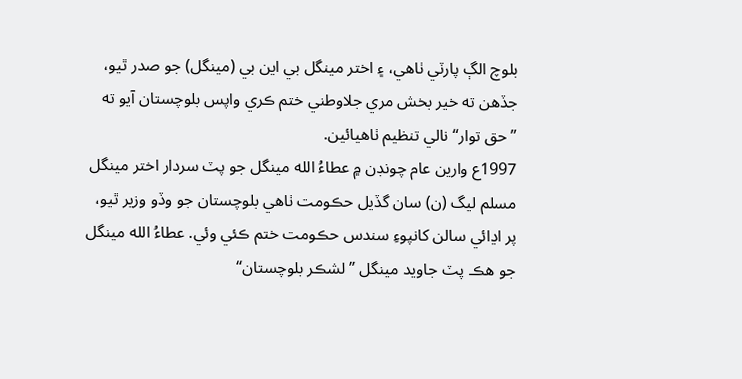بلوچ الڳ پارٽي ٺاهي، ۽ اختر مينگل بي اين بي (مينگل) جو صدر ٿيو، جڏهن ته خير بخش مري جلاوطني ختم ڪري واپس بلوچستان آيو ته ”حق توار“ نالي تنظيم ٺاهيائين.
1997ع وارين عام چونڊن ۾ عطاءُ الله مينگل جو پٽ سردار اختر مينگل مسلم ليگ (ن) سان گڏيل حڪومت ٺاهي بلوچستان جو وڏو وزير ٿيو، پر اڍائي سالن کانپوءِ سندس حڪومت ختم ڪئي وئي. عطاءُ الله مينگل جو هڪ پٽ جاويد مينگل ”لشڪر بلوچستان“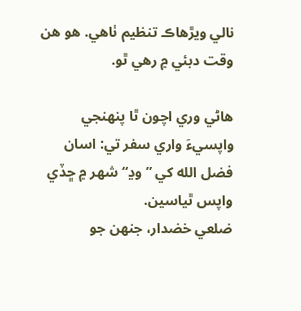نالي ويڙهاڪ تنظيم ٺاهي. هو هن وقت دبئي ۾ رهي ٿو.

هاڻي وري اچون ٿا پنهنجي واپسيءَ واري سفر تي: اسان فضل الله کي ”وڍ“ شهر ۾ ڇڏي واپس ٿياسين.
ضلعي خضدار، جنهن جو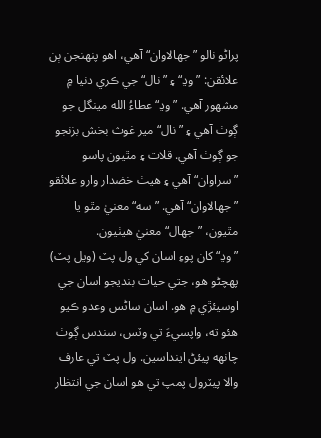پراڻو نالو ”جهالاوان“ آهي، اهو پنهنجن ٻن علائقن: ”وڍ“ ۽ ”نال“ جي ڪري دنيا ۾ مشهور آهي. ”وڍ“ عطاءُ الله مينگل جو ڳوٺ آهي ۽ ”نال“ مير غوث بخش بزنجو جو ڳوٺ آهي. قلات ۽ مٿيون پاسو ”سراوان“ آهي ۽ هيٺ خضدار وارو علائقو ”جهالاوان“ آهي. ”سه“ معنيٰ مٿو يا مٿيون، ”جهال“ معنيٰ هيٺيون.
”وڍ“ کان پوءِ اسان کي ول پٽ (ويل پٽ) پهچڻو هو، جتي حيات بنديجو اسان جي اوسيئڙي ۾ هو. اسان ساڻس وعدو ڪيو هئو ته، واپسيءَ تي وٽس، سندس ڳوٺ چانهه پيئڻ اينداسين. ول پٽ تي عارف والا پيٽرول پمپ تي هو اسان جي انتظار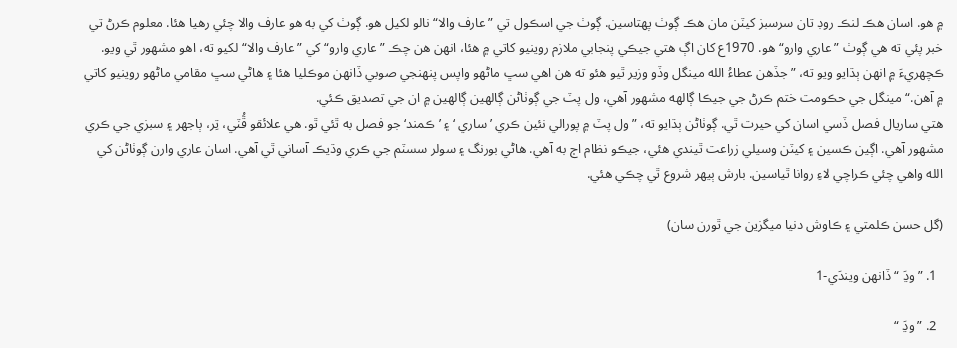۾ هو. اسان هڪ لنڪ روڊ تان سرسبز کيٽن مان هڪ ڳوٺ پهتاسين. ڳوٺ جي اسڪول تي ”عارف والا“ نالو لکيل هو. ڳوٺ کي به هو عارف والا چئي رهيا هئا. معلوم ڪرڻ تي خبر پئي ته هي ڳوٺ ”عاري وارو“ هو. 1970ع کان اڳ هتي جيڪي پنجابي ملازم روينيو کاتي ۾ هئا، انهن هن چڪ ”عاري وارو“ کي ”عارف والا“لکيو ته، اهو مشهور ٿي ويو.
ڪچهريءَ ۾ انهن ٻڌايو ويو ته، ”جڏهن عطاءُ الله مينگل وڏو وزير ٿيو هئو ته هن اهي سڀ ماڻهو واپس پنهنجي صوبي ڏانهن موڪليا هئا ۽ هاڻي سڀ مقامي ماڻهو روينيو کاتي ۾ آهن.“ مينگل جي حڪومت ختم ڪرڻ جي جيڪا ڳالهه مشهور آهي، ول پٽ جي ڳوٺاڻن ڳالهين ڳالهين ۾ ان جي تصديق ڪئي.
هتي ساريال فصل ڏسي اسان کي حيرت ٿي. ڳوٺاڻن ٻڌايو ته، ”ول پٽ ۾ پورالي نئين ڪري ’ساري ‘ ۽ ’ڪمند‘ جو فصل به ٿئي ٿو. هي علائقو ڦُٽي، تِر، ٻاجهر ۽ سبزي جي ڪري مشهور آهي. اڳين ڪسين ۽ کيٽن وسيلي زراعت ٿيندي هئي، جيڪو نظام اڄ به آهي. هاڻي بورنگ ۽ سولر سسٽم جي ڪري وڌيڪ آساني ٿي آهي. اسان عاري وارن ڳوٺاڻن کي الله واهي چئي ڪراچي لاءِ روانا ٿياسين. بارش ٻيهر شروع ٿي چڪي هئي.

(گل حسن ڪلمتي ۽ ڪاوش دنيا ميگزين جي ٿورن سان)

  1. ”وڍَ “ ڏانهن ويندَي-1

  2. ”وڍَ “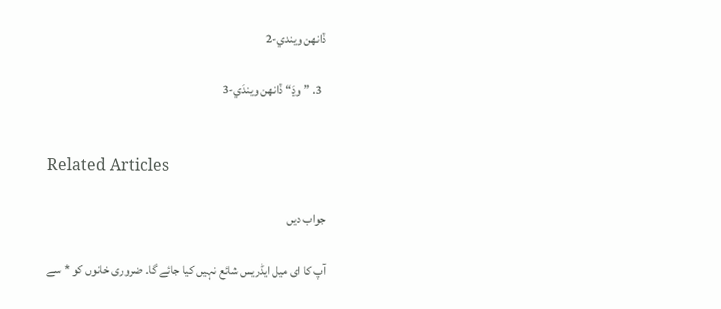ڏانهن ويندي-2

  3. ”وڍَ“ ڏانهن ويندَي-3


Related Articles

جواب دیں

آپ کا ای میل ایڈریس شائع نہیں کیا جائے گا۔ ضروری خانوں کو * سے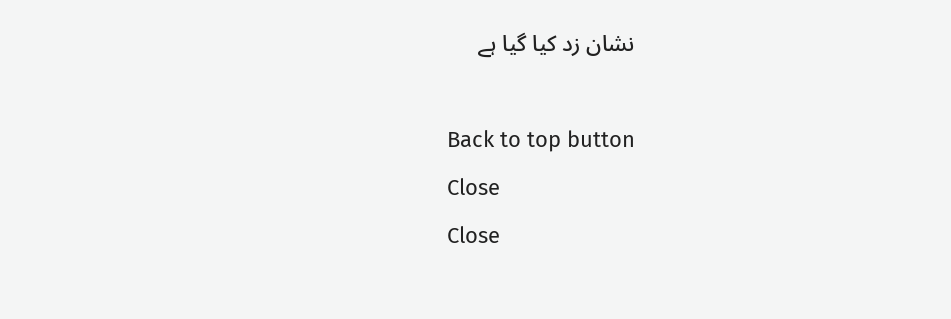نشان زد کیا گیا ہے

Back to top button
Close
Close